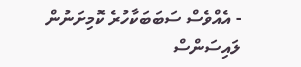- އެއްވެސް ސަބަބަކާހުރެ ކޮމިށަނުން ލައިސަންސް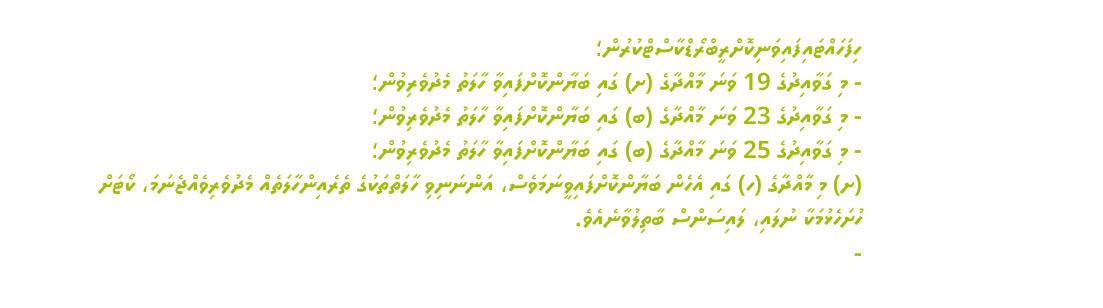ހިފަހައްޓައިފައިވަނިކޮށްރީބްރޯޑްކާސްޓްކުރުން؛
- މި ގަވާއިދުގެ 19 ވަނަ މާއްދާގެ (ށ) ގައި ބަޔާންކޮށްފައިވާ ހާލަތު މެދުވެރިވުން؛
- މި ގަވާއިދުގެ 23 ވަނަ މާއްދާގެ (ބ) ގައި ބަޔާންކޮށްފައިވާ ހާލަތު މެދުވެރިވުން؛
- މި ގަވާއިދުގެ 25 ވަނަ މާއްދާގެ (ބ) ގައި ބަޔާންކޮށްފައިވާ ހާލަތު މެދުވެރިވުން؛
(ށ) މި މާއްދާގެ (ހ) ގައި އެހެން ބަޔާންކޮށްފައިވީނަމަވެސް، އަންނަނިވި ހާލަތްތަކުގެ ތެރެއިންހާލަތެއް މެދުވެރިވެއްޖެނަމަ، ކޯޓަށް ހުށަހެޅުމަކާ ނުލައި، ލައިސަންސް ބާތިލުވާނެއެވެ.
-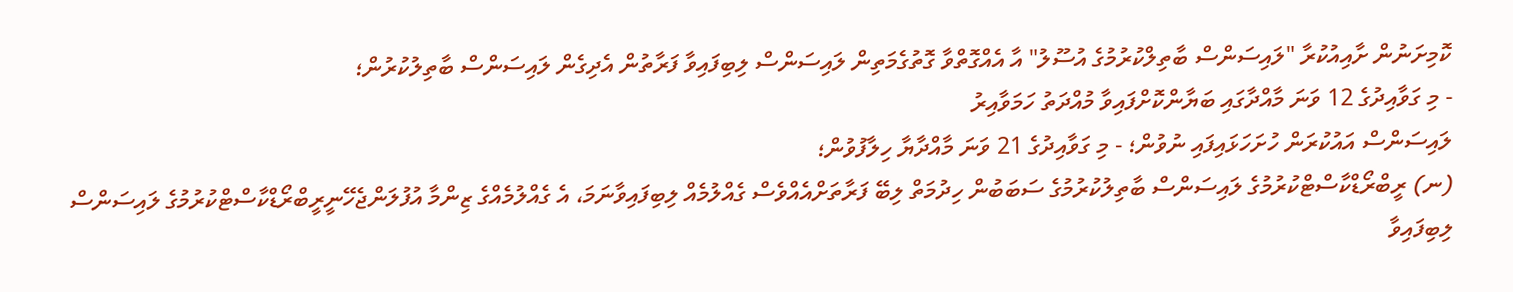ކޮމިށަނުން ށާއިއުކުރާ "ލައިސަންސް ބާތިލްކުރުމުގެ އުސޫލު" އާ އެއްގޮތްވާ ގޮތުގެމަތިން ލައިސަންސް ލިބިފައިވާ ފަރާތުން އެދިގެން ލައިސަންސް ބާތިލުކުރުން؛
- މި ގަވާއިދުގެ 12 ވަނަ މާއްދާގައި ބަޔާންކޮށްފައިވާ މުއްދަތު ހަމަވާއިރު
ލައިސަންސް އައުކުރަން ހުށަހަޅައިފައި ނުވުން؛ - މި ގަވާއިދުގެ 21 ވަނަ މާއްދާޔާ ހިލާފުވުން؛
(ނ) ރީބްރޯޑްކާސްޓްކުރުމުގެ ލައިސަންސް ބާތިލުކުރުމުގެ ސަބަބުން ހިދުމަތް ލިބޭ ފަރާތަށްއެއްވެސް ގެއްލުމެއް ލިބިފައިވާނަމަ، އެ ގެއްލުމެއްގެ ޒިންމާ އުފުލަންޖެހޭނީރީބްރޯޑްކާސްޓްކުރުމުގެ ލައިސަންސް ލިބިފައިވާ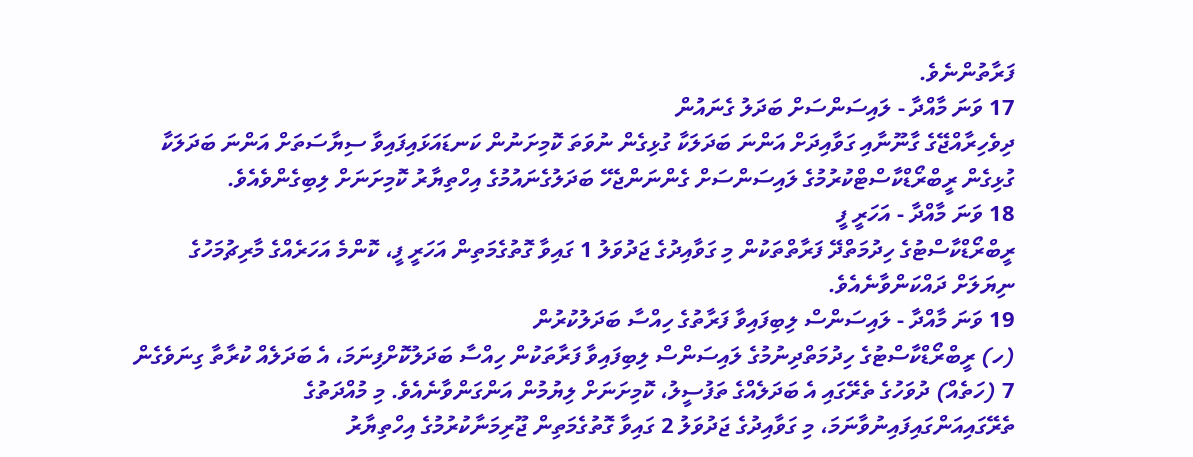ފަރާތުންނެވެ.
17 ވަނަ މާއްދާ - ލައިސަންސަށް ބަދަލު ގެނައުން
ދިވެހިރާއްޖޭގެ ގާނޫނާއި ގަވާއިދަށް އަންނަ ބަދަލަކާ ގުޅިގެން ނުވަތަ ކޮމިށަނުން ކަނޑައަޅައިފައިވާ ސިޔާސަތަށް އަންނަ ބަދަލަކާ ގުޅިގެން ރީބްރޯޑްކާސްޓްކުރުމުގެ ލައިސަންސަށް ގެންނަންޖެހޭ ބަދަލުގެނައުމުގެ އިހްތިޔާރު ކޮމިށަނަށް ލިބިގެންވެއެވެ.
18 ވަނަ މާއްދާ - އަހަރީ ފީ
ރީބްރޯޑްކާސްޓުގެ ހިދުމަތްދޭ ފަރާތްތަކުން މި ގަވާއިދުގެ ޖަދުވަލު 1 ގައިވާ ގޮތުގެމަތިން އަހަރީ ފީ، ކޮންމެ އަހަރެއްގެ މާރިޗުމަހުގެ ނިޔަލަށް ދައްކަންވާނެއެވެ.
19 ވަނަ މާއްދާ - ލައިސަންސް ލިބިފައިވާ ފަރާތުގެ ހިއްސާ ބަދަލުކުރުން
(ހ) ރީބްރޯޑްކާސްޓުގެ ހިދުމަތްދިނުމުގެ ލައިސަންސް ލިބިފައިވާ ފަރާތަކުން ހިއްސާ ބަދަލުކޮށްފިނަމަ، އެ ބަދަލެއް ކުރާތާ ގިނަވެގެން 7 (ހަތެއް) ދުވަހުގެ ތެރޭގައި އެ ބަދަލެއްގެ ތަފުސީލު، ކޮމިށަނަށް ލިޔުމުން އަންގަންވާނެއެވެ. މި މުއްދަތުގެ ތެރޭގައިއަންގައިފައިނުވާނަމަ، މި ގަވާއިދުގެ ޖަދުވަލު 2 ގައިވާ ގޮތުގެމަތިން ޖޫރިމަނާކުރުމުގެ އިހްތިޔާރު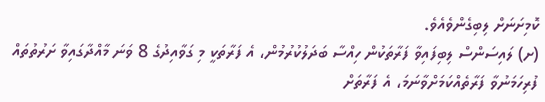ކޮމިށަނަށް ލިބިގެންވެއެވެ.
(ށ) ލައިސަންސް ލިބިފައިވާ ފަރާތަކުން ހިއްސާ ބަދަލުކުރުމުން، އެ ފަރާތަކީ މި ގަވާއިދުގެ 8 ވަނަ މާއްދާގައިވާ ށަރުތުތައް ފުރިހަމަނުވާ ފަރާތެއްކަމަށްވާނަމަ، އެ ފަރާތަށް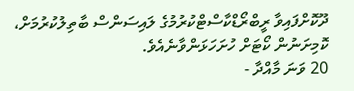ދޫކޮށްފައިވާ ރީބްރޯޑްކާސްޓްކުރުމުގެ ލައިސަންސް ބާތިލުކުރުމަށް، ކޮމިށަނުން ކޯޓަށް ހުށަހަޅަންވާނެއެވެ.
20 ވަނަ މާއްދާ -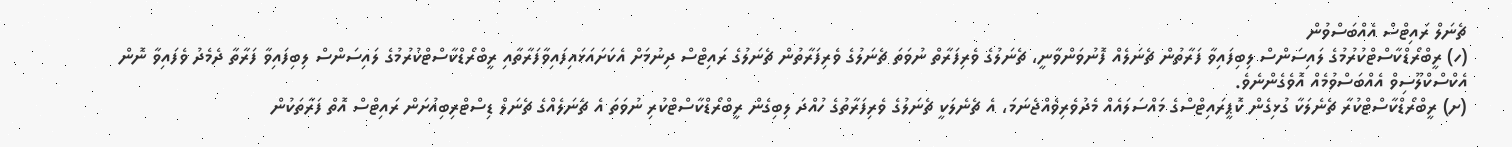ޗެނަލް ރައިޓްސް އެއްބަސްވުން
(ހ) ރީބްރޯޑްކާސްޓްކުރުމުގެ ލައިސަންސް ލިބިފައިވާ ފަރާތުން ޗެނަލެއް ފޮނުވަންވާނީ، ޗެނަލުގެ ވެރިފަރާތް ނުވަތަ ޗެނަލުގެ ވެރިފަރާތުން ޗެނަލުގެ ރައިޓްސް ދިނުމަށް އެކަށައަޅައިފައިވާފަރާތާއި ރީބްރޯޑްކާސްޓްކުރުމުގެ ލައިސަންސް ލިބިފައިވާ ފަރާތާ ދެމެދު ވެފައިވާ ނޮން އެކްސްކްލޫސިވް އެއްބަސްވުމެއް އޮވެގެންނެވެ.
(ށ) ރީބްރޯޑްކާސްޓްކުރާ ޗެނެލަކާ ގުޅިގެން ކޮޕީރައިޓްސްގެ މައްސަލައެއް މެދުވެރިވެއްޖެނަމަ، އެ ޗެނެލަކީ ޗެނަލުގެ ވެރިފަރާތުގެ ހުއްދަ ލިބިގެން ރީބްރޯޑްކާސްޓްކުރި ނުވަތަ އެ ޗެނަލެއްގެ ޗެނަލް ޑިސްޓްރިބިއުށަން ރައިޓްސް އޮތް ފަރާތަކުން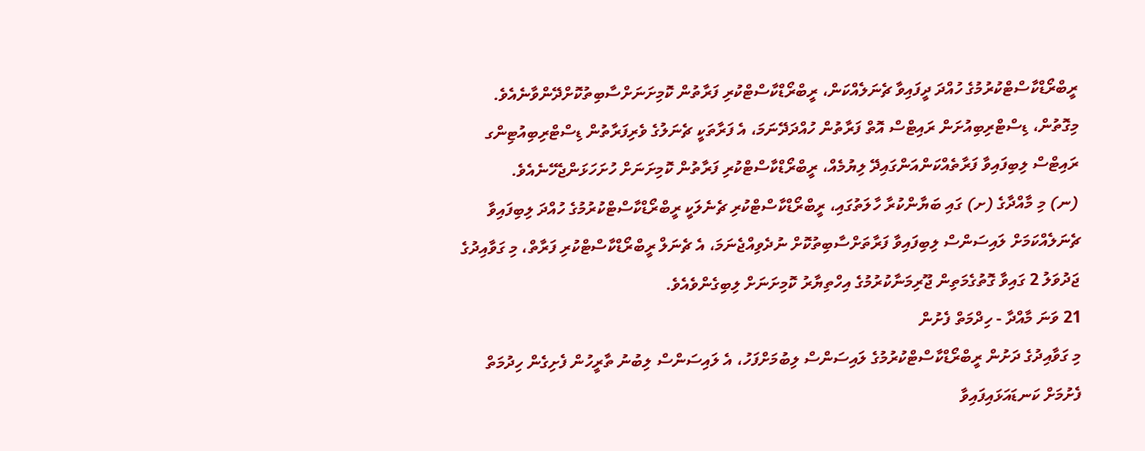ރީބްރޯޑްކާސްޓްކުރުމުގެ ހުއްދަ ދީފައިވާ ޗެނަލެއްކަން، ރީބްރޯޑްކާސްޓްކުރި ފަރާތުން ކޮމިށަނަށްސާބިތުކޮށްދޭންވާނެއެވެ. މިގޮތުން، ޑިސްޓްރިބިއުށަން ރައިޓްސް އޮތް ފަރާތުން ހުއްދަދޭނަމަ، އެ ފަރާތަކީ ޗެނަލުގެ ވެރިފަރާތުން ޑިސްޓްރިބިއުޓިންގ ރައިޓްސް ލިބިފައިވާ ފަރާތެއްކަންއަންގައިދޭ ލިޔުމެއް، ރީބްރޯޑްކާސްޓްކުރި ފަރާތުން ކޮމިށަނަށް ހުށަހަޅަންޖެހޭނެއެވެ.
(ނ) މި މާއްދާގެ (ށ) ގައި ބަޔާންކުރާ ހާލަތުގައި، ރީބްރޯޑްކާސްޓްކުރި ޗެނެލަކީ ރީބްރޯޑްކާސްޓްކުރުމުގެ ހުއްދަ ލިބިފައިވާ ޗެނަލެއްކަމަށް ލައިސަންސް ލިބިފައިވާ ފަރާތަށްސާބިތުކޮށް ނުދެވިއްޖެނަމަ، އެ ޗެނަލް ރީބްރޯޑްކާސްޓްކުރި ފަރާތް، މި ގަވާއިދުގެ ޖަދުވަލު 2 ގައިވާ ގޮތުގެމަތިން ޖޫރިމަނާކުރުމުގެ އިހްތިޔާރު ކޮމިށަނަށް ލިބިގެންވެއެވެ.
21 ވަނަ މާއްދާ - ހިދްމަތް ފެށުން
މި ގަވާއިދުގެ ދަށުން ރީބްރޯޑްކާސްޓްކުރުމުގެ ލައިސަންސް ލިބުމަށްފަހު، އެ ލައިސަންސް ލިބުނު ތާރީހުން ފެށިގެން ހިދުމަތް ފެށުމަށް ކަނޑައަޅައިފައިވާ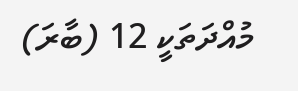މުއްދަތަކީ 12 (ބާރަ)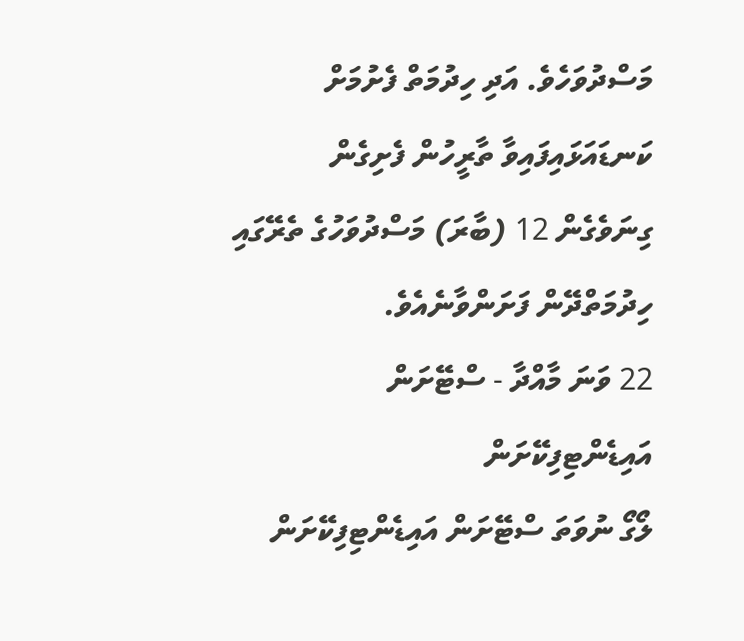މަސްދުވަހެވެ. އަދި ހިދުމަތް ފެށުމަށް ކަނޑައަޅައިފައިވާ ތާރީހުން ފެށިގެން ގިނަވެގެން 12 (ބާރަ) މަސްދުވަހުގެ ތެރޭގައި ހިދުމަތްދޭން ފަށަންވާނެއެވެ.
22 ވަނަ މާއްދާ - ސްޓޭށަން އައިޑެންޓިފިކޭށަން
ލޯގޯ ނުވަތަ ސްޓޭށަން އައިޑެންޓިފިކޭށަން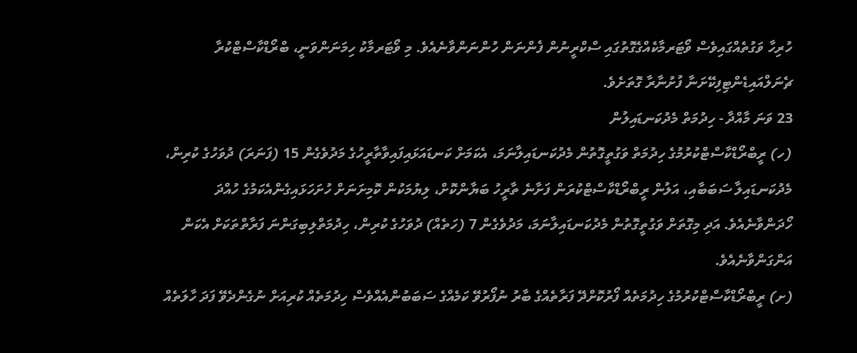ހުރިހާ ވަގުތެއްގައިވެސް ވޯޓަރމާކެއްގެގޮތުގައި ސްކްރީނުން ފެންނަން ހުންނަންވާނެއެވެ. މި ވޯޓަރމާކު ހިމަނަންވަނީ، ބްރޯޑްކާސްޓްކުރާ ޗެނަލްއައިޑެންޓިފިކޭށަނާ ފުށުނާރާ ގޮތަށެވެ.
23 ވަނަ މާއްދާ - ހިދުމަތް މެދުކަނޑައިލުން
(ހ) ރީބްރޯޑްކާސްޓްކުރުމުގެ ހިދުމަތް ވަގުތީގޮތުން މެދުކަނޑައިލާނަމަ، އެކަމަށް ކަނޑައަޅައިފައިވާތާރީހުގެ މަދުވެގެން 15 (ފަނަރަ) ދުވަހުގެ ކުރިން، މެދުކަނޑައިލާ ސަބަބާއި، އަލުން ރީބްރޯޑްކާސްޓްކުރަން ފަށާނެ ތާރީހު ބަޔާންކޮށް، ލިޔުމަކުން ކޮމިށަނަށް ހުށަހަޅައިގެންއެކަމުގެ ހުއްދަ ހޯދަންވާނެއެވެ. އަދި މިގޮތަށް ވަގުތީގޮތުން މެދުކަނޑައިލާނަމަ، މަދުވެގެން 7 (ހަތެއް) ދުވަހުގެ ކުރިން، ހިދުމަތްލިބިގަންނަ ފަރާތްތަކަށް އެކަން އަންގަންވާނެއެވެ.
(ށ) ރީބްރޯޑްކާސްޓްކުރުމުގެ ހިދުމަތެއް ފޯރުކޮށްދޭ ފަރާތެއްގެ ބާރު ނުފޯރުވޭ ކަމެއްގެ ސަބަބުންއެއްވެސް ހިދުމަތެއް ކުރިއަށް ނުގެންދެވޭ ފަދަ ހާލަތެއް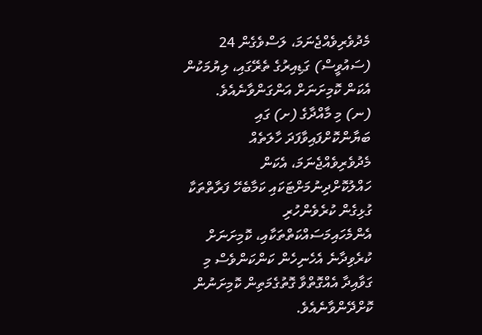މެދުވެރިވެއްޖެނަމަ، ލަސްވެގެން 24 (ސައުވީސް) ގަޑިއިރުގެ ތެރޭގައި، ލިޔުމަކުން އެކަން ކޮމިށަނަށް އަންގަންވާނެއެވެ.
(ނ) މި މާއްދާގެ (ށ) ގައި ބަޔާންކޮށްފައިވާފަދަ ހާލަތެއް މެދުވެރިވެއްޖެނަމަ، އެކަން ހައްލުކޮށްދިނުމަށްޓަކައި ކަމާބެހޭ ފަރާތްތަކާ ގުޅިގެން ކުރެވެންހުރި އެންމެހައިމަސައްކަތްތަކާއި، ކޮމިށަނަށް ކުރެވިދާނެ އެހެނިހެން ކަންކަންވެސް މި ގަވާއިދާ އެއްގޮތްވާ ގޮތުގެމަތިން ކޮމިށަނުން ކޮށްދޭންވާނެއެވެ.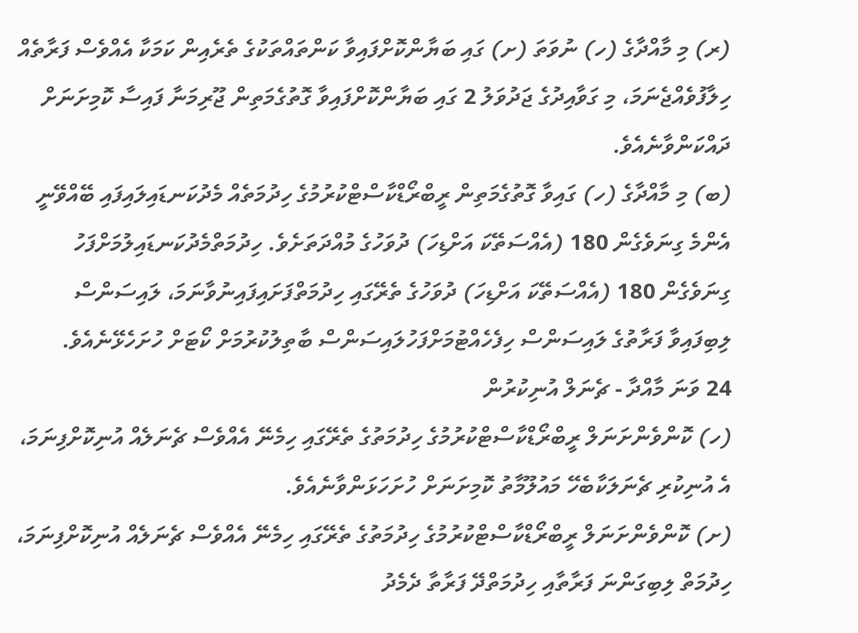(ރ) މި މާއްދާގެ (ހ) ނުވަތަ (ށ) ގައި ބަޔާންކޮށްފައިވާ ކަންތައްތަކުގެ ތެރެއިން ކަމަކާ އެއްވެސް ފަރާތެއް ހިލާފުވެއްޖެނަމަ، މި ގަވާއިދުގެ ޖަދުވަލު 2 ގައި ބަޔާންކޮށްފައިވާ ގޮތުގެމަތިން ޖޫރިމަނާ ފައިސާ ކޮމިށަނަށް ދައްކަންވާނެއެވެ.
(ބ) މި މާއްދާގެ (ހ) ގައިވާ ގޮތުގެމަތިން ރީބްރޯޑްކާސްޓްކުރުމުގެ ހިދުމަތެއް މެދުކަނޑައިލައިފައި ބޭއްވޭނީ އެންމެ ގިނަވެގެން 180 (އެއްސަތޭކަ އަށްޑިހަ) ދުވަހުގެ މުއްދަތަށެވެ. ހިދުމަތްމެދުކަނޑައިލުމަށްފަހު ގިނަވެގެން 180 (އެއްސަތޭކަ އަށްޑިހަ) ދުވަހުގެ ތެރޭގައި ހިދުމަތްފަށައިފައިނުވާނަމަ، ލައިސަންސް ލިބިފައިވާ ފަރާތުގެ ލައިސަންސް ހިފެހެއްޓުމަށްފަހުލައިސަންސް ބާތިލުކުރުމަށް ކޯޓަށް ހުށަހެޅޭނެއެވެ.
24 ވަނަ މާއްދާ - ޗެނަލް އުނިކުރުން
(ހ) ކޮންވެންށަނަލް ރީބްރޯޑްކާސްޓްކުރުމުގެ ހިދުމަތުގެ ތެރޭގައި ހިމެނޭ އެއްވެސް ޗެނަލެއް އުނިކޮށްފިނަމަ، އެ އުނިކުރި ޗެނަލަކާބެހޭ މައުލޫމާތު ކޮމިށަނަށް ހުށަހަޅަންވާނެއެވެ.
(ށ) ކޮންވެންށަނަލް ރީބްރޯޑްކާސްޓްކުރުމުގެ ހިދުމަތުގެ ތެރޭގައި ހިމެނޭ އެއްވެސް ޗެނަލެއް އުނިކޮށްފިނަމަ، ހިދުމަތް ލިބިގަންނަ ފަރާތާއި ހިދުމަތްދޭ ފަރާތާ ދެމެދު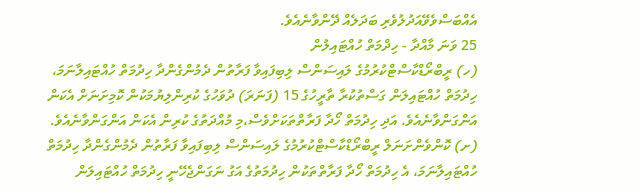އެއްބަސްވެވޭއަދުލުވެރި ބަދަލެއް ދޭންވާނެއެވެ.
25 ވަނަ މާއްދާ - ހިދްމަތް ހުއްޓައިލުން
(ހ) ރީބްރޯޑްކާސްޓްކުރުމުގެ ލައިސަންސް ލިބިފައިވާ ފަރާތުން ދެމުންގެންދާ ހިދުމަތް ހުއްޓައިލާނަމަ، ހިދުމަތް ހުއްޓައިލަން ގަސްތުކުރާ ތާރީހުގެ 15 (ފަނަރަ) ދުވަހުގެ ކުރިންލިޔުމަކުން ކޮމިށަނަށް އެކަން އަންގަންވާނެއެވެ. އަދި ހިދުމަތް ހޯދާ ފަރާތްތަކަށްވެސް،މި މުއްދަތުގެ ކުރިން އެކަން އަންގަންވާނެއެވެ.
(ށ) ކޮންވެންށަނަލް ރީބްރޯޑްކާސްޓްކުރުމުގެ ލައިސަންސް ލިބިފައިވާ ފަރާތުން ދެމުންގެންދާ ހިދުމަތް ހުއްޓައިލާނަމަ، އެ ހިދުމަތް ހޯދާ ފަރާތްތަކުން ހިދުމަތުގެ އަގު ނަގަންޖެހޭނީ ހިދުމަތް ހުއްޓައިލަން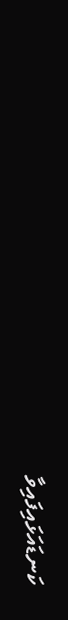ކަނޑައަޅައިފައިވާ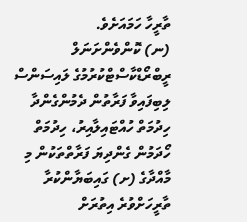ތާރީހާ ހަމައަށެވެ.
(ނ) ކޮންވެންށަނަލް ރީބްރޯޑްކާސްޓްކުރުމުގެ ލައިސަންސް ލިބިފައިވާ ފަރާތުން ދެމުންގެންދާ ހިދުމަތް ހުއްޓައިލާއިރު، ހިދުމަތް ހޯދަމުން ގެންދިޔަ ފަރާތްތަކުން މި މާއްދާގެ (ށ) ގައިބަޔާންކުރާ ތާރީހަށްވުރެ އިތުރަށް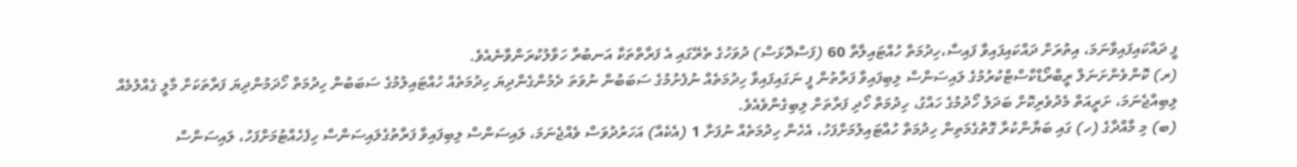ފީ ދައްކައިފައިވާނަމަ، އިތުރަށް ދައްކައިފައިވާ ފައިސާ،ހިދުމަތް ހުއްޓައިލާތާ 60 (ފަސްދޮޅަސް) ދުވަހުގެ ތެރޭގައި އެ ފަރާތްތަކާ އަނބުރާ ހަވާލުކުރަންވާނެއެވެ.
(ރ) ކޮންވެންށަނަލް ރީބްރޯޑްކާސްޓްކުރުމުގެ ލައިސަންސް ލިބިފައިވާ ފަރާތުން ފީ ނަގައިފައިވާ ހިދުމަތެއް ނުފެށުމުގެ ސަބަބުން ނުވަތަ ދެމުންގެންދިޔަ ހިދުމަތެއް ހުއްޓައިލުމުގެ ސަބަބުން ހިދުމަތް ހޯދަމުންދިޔަ ފަރާތަކަށް މާލީ ގެއްލުމެއް ލިބިއްޖެނަމަ، ށަރީއަތް މެދުވެރިކޮށް ބަދަލު ހޯދުމުގެ ހައްގު، ހިދުމަތް ހޯދި ފަރާތަށް ލިބިގެންވެއެވެ.
(ބ) މި މާއްދާގެ (ހ) ގައި ބަޔާންކުރާ ގޮތުގެމަތިން ހިދުމަތް ހުއްޓައިލުމަށްފަހު، އެހެން ހިދުމަތެއް ނުފަށާ 1 (އެކެއް) އަހަރުދުވަސް ވެއްޖެނަމަ، ލައިސަންސް ލިބިފައިވާ ފަރާތުގެލައިސަންސް ހިފެހެއްޓުމަށްފަހު، ލައިސަންސް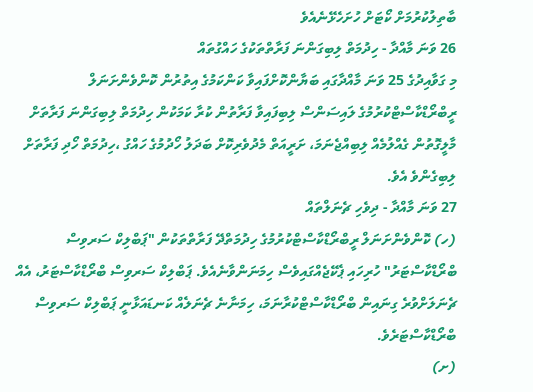ބާތިލުކުރުމަށް ކޯޓަށް ހުށަހެޅޭނެއެވެ
26 ވަނަ މާއްދާ - ހިދުމަތް ލިބިގަންނަ ފަރާތްތަކުގެ ހައްގުތައް
މި ގަވާއިދުގެ 25 ވަނަ މާއްދާގައި ބަޔާންކޮށްފައިވާ ކަންކަމުގެ އިތުރުން ކޮންވެންށަނަލް ރީބްރޯޑްކާސްޓްކުރުމުގެ ލައިސަންސް ލިބިފައިވާ ފަރާތުން ކުރާ ކަމަކުން ހިދުމަތް ލިބިގަންނަ ފަރާތަށް މާލީގޮތުން ގެއްލުމެއް ލިބިއްޖެނަމަ، ށަރީއަތް މެދުވެރިކޮށް ބަދަލު ހޯދުމުގެ ހައްގު ،ހިދުމަތް ހޯދި ފަރާތަށް ލިބިގެންވެ އެވެ.
27 ވަނަ މާއްދާ - ދިވެހި ޗެނަލްތައް
(ހ) ކޮންވެންށަނަލް ރީބްރޯޑްކާސްޓްކުރުމުގެ ހިދުމަތްދޭ ފަރާތްތަކުން "ޕަބްލިކް ސަރވިސް ބްރޯޑްކާސްޓަރު" ހުރިހައި ޕެކޭޖެއްގައިވެސް ހިމަނަންވާނެއެވެ. ޕަބްލިކް ސަރވިސް ބްރޯޑްކާސްޓަރު، އެއް ޗެނަލަށްވުރެ ގިނައިން ބްރޯޑްކާސްޓްކުރާނަމަ، ހިމަނާނެ ޗެނަލެއް ކަނޑައަޅާނީ ޕަބްލިކް ސަރވިސް ބްރޯޑްކާސްޓަރެވެ.
(ށ)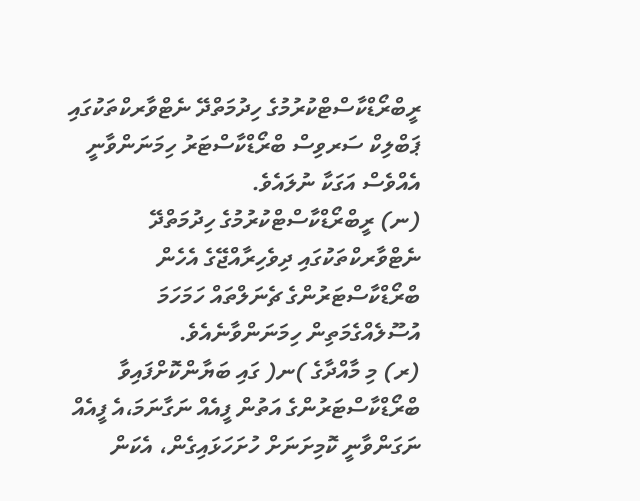ރީބްރޯޑްކާސްޓްކުރުމުގެ ހިދުމަތްދޭ ނެޓްވާރކްތަކުގައި ޕަބްލިކް ސަރވިސް ބްރޯޑްކާސްޓަރު ހިމަނަންވާނީ އެއްވެސް އަގަކާ ނުލައެވެ.
(ނ) ރީބްރޯޑްކާސްޓްކުރުމުގެ ހިދުމަތްދޭ ނެޓްވާރކްތަކުގައި ދިވެހިރާއްޖޭގެ އެހެން ބްރޯޑްކާސްޓަރުންގެ ޗެނަލްތައް ހަމަހަމަ އުސޫލެއްގެމަތިން ހިމަނަންވާނެއެވެ.
(ރ) މި މާއްދާގެ )ނ( ގައި ބަޔާންކޮށްފައިވާ ބްރޯޑްކާސްޓަރުންގެ އަތުން ފީއެއް ނަގާނަމަ،އެ ފީއެއް ނަގަންވާނީ ކޮމިށަނަށް ހުށަހަޅައިގެން، އެކަން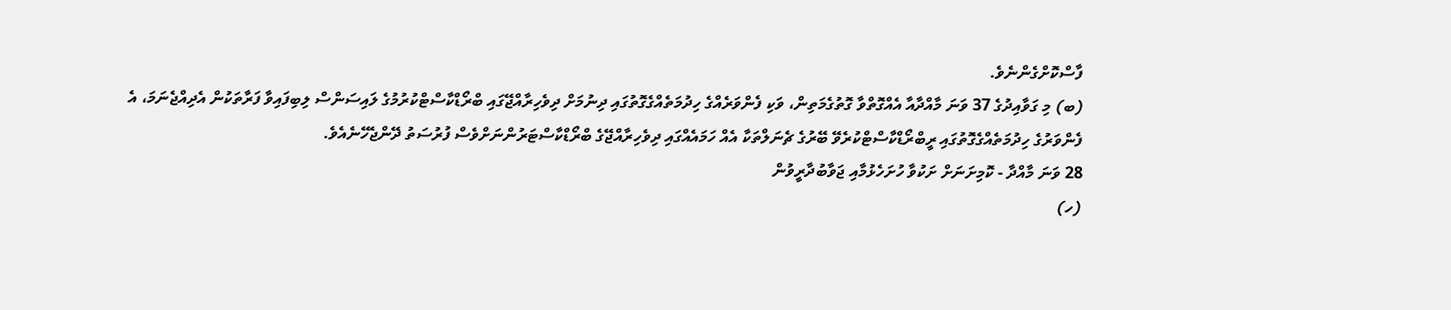ފާސްކޮށްގެންނެވެ.
(ބ) މި ގަވާއިދުގެ 37 ވަނަ މާއްދާއާ އެއްގޮތްވާ ގޮތުގެމަތިން، ވަކި ފެންވަރެއްގެ ހިދުމަތެއްގެގޮތުގައި ދިނުމަށް ދިވެހިރާއްޖޭގައި ބްރޯޑްކާސްޓްކުރުމުގެ ލައިސަންސް ލިބިފައިވާ ފަރާތަކުން އެދިއްޖެނަމަ، އެ ފެންވަރުގެ ހިދުމަތެއްގެގޮތުގައި ރީބްރޯޑްކާސްޓްކުރެވޭ ބޭރުގެ ޗެނަލްތަކާ އެއް ހަމައެއްގައި ދިވެހިރާއްޖޭގެ ބްރޯޑްކާސްޓަރުންނަށްވެސް ފުރުސަތު ދޭންޖެހޭނެއެވެ.
28 ވަނަ މާއްދާ - ކޮމިށަނަށް ށަކުވާ ހުށަހެޅުމާއި ޖަވާބުދާރީވުން
(ހ)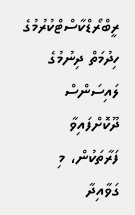ރީބްރޯޑްކާސްޓްކުރުމުގެ ހިދުމަތް ދިނުމުގެ ލައިސަންސް ދޫކޮށްފައިވާ ފަރާތަކުން، މި ގަވާއިދާ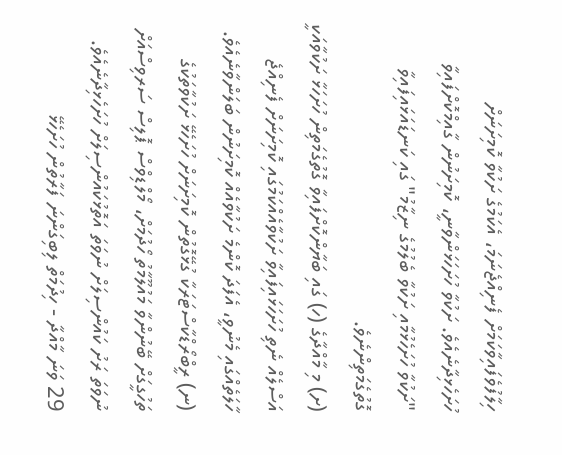ހިލާފުވެފައިވާކަމަށް ފެނިއްޖެނަމަ، އެކަމުގެ ށަކުވާ ކޮމިށަނަށް ހުށަހެޅިދާނެއެވެ. ށަކުވާ ހުށަހަޅަންވާނީ، ކޮމިށަނުން ގާއިމްކޮށްފައިވާ "ށަކުވާ ހުށަހެޅުމާއި ށަކުވާ ބެލުމުގެ ނިޒާމު" ގައި ކަނޑައަޅައިފައިވާ ގޮތުގެމަތިންނެވެ.
(ށ) މި މާއްދާގެ (ހ) ގައި ބަޔާންކޮށްފައިވާ ގޮތުގެމަތިން ހުށަހަޅާ ށަކުވާއަކީ އަސްލެއް ނެތި ހުށަހަޅައިފައިވާ ށަކުވާއެއްކަމުގައި ކޮމިށަނަށް ފެނިއްޖެ ހާލަތެއްގައި މެނުވީ، އެފަދަ ކޮންމެ ށަކުވާއެއް ކޮމިށަނުން ބަލަންވާނެއެވެ.
(ނ) ރީބްރޯޑްކާސްޓަރަކާ ގުޅޭގޮތުން ކޮމިށަނަށް ހުށަހެޅޭ ށަކުވާތަކުގެ ތަހުގީގަށް ބޭނުންވާ މައުލޫމާތު ހޯދުމަށް، މޯލްޑިވްސް ޕޮލިސް ސަރވިސްއަށް ނުވަތަ ރަށު ކައުންސިލަށް ނުވަތަ އަތޮޅުކައުންސިލަށް ހުށަހެޅިދާނެއެވެ.
29 ވަނަ މާއްދާ - ހިދުމަތް ލިބިގަންނަ ފަރާތުން ހުށަހެޅޭ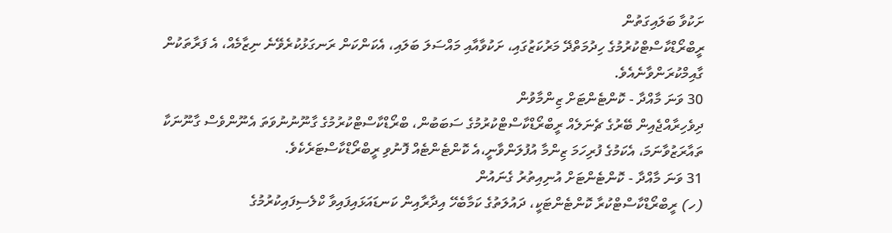ށަކުވާ ބަލައިގަތުން
ރީބްރޯޑްކާސްޓްކުރުމުގެ ހިދުމަތްދޭ މަރުކަޒުގައި، ށަކުވާއާއި މައްސަލަ ބަލައި، އެކަންކަން ރަނގަޅުކުރެވޭނެ ނިޒާމެއް، އެ ފަރާތަކުން ގާއިމްކުރަންވާނެއެވެ.
30 ވަނަ މާއްދާ - ކޮންޓެންޓަށް ޒިންމާވުން
ދިވެހިރާއްޖެއިން ބޭރުގެ ޗެނަލެއް ރީބްރޯޑްކާސްޓްކުރުމުގެ ސަބަބުން، ބްރޯޑްކާސްޓްކުރުމުގެ ގާނޫނުނުވަތަ އެނޫންވެސް ގާނޫނަކާ ތައާރަޒުވާނަމަ، އެކަމުގެ ފުރިހަމަ ޒިންމާ އުފުލަންވާނީ،އެ ކޮންޓެންޓެއް ފޮނުވި ރީބްރޯޑްކާސްޓަރެކެވެ.
31 ވަނަ މާއްދާ - ކޮންޓެންޓަށް އުނިއިތުރު ގެނައުން
(ހ) ރީބްރޯޑްކާސްޓްކުރާ ކޮންޓެންޓަކީ، ދައުލަތުގެ ކަމާބެހޭ އިދާރާއިން ކަނޑައަޅައިފައިވާ ކްލެސިފައިކުރުމުގެ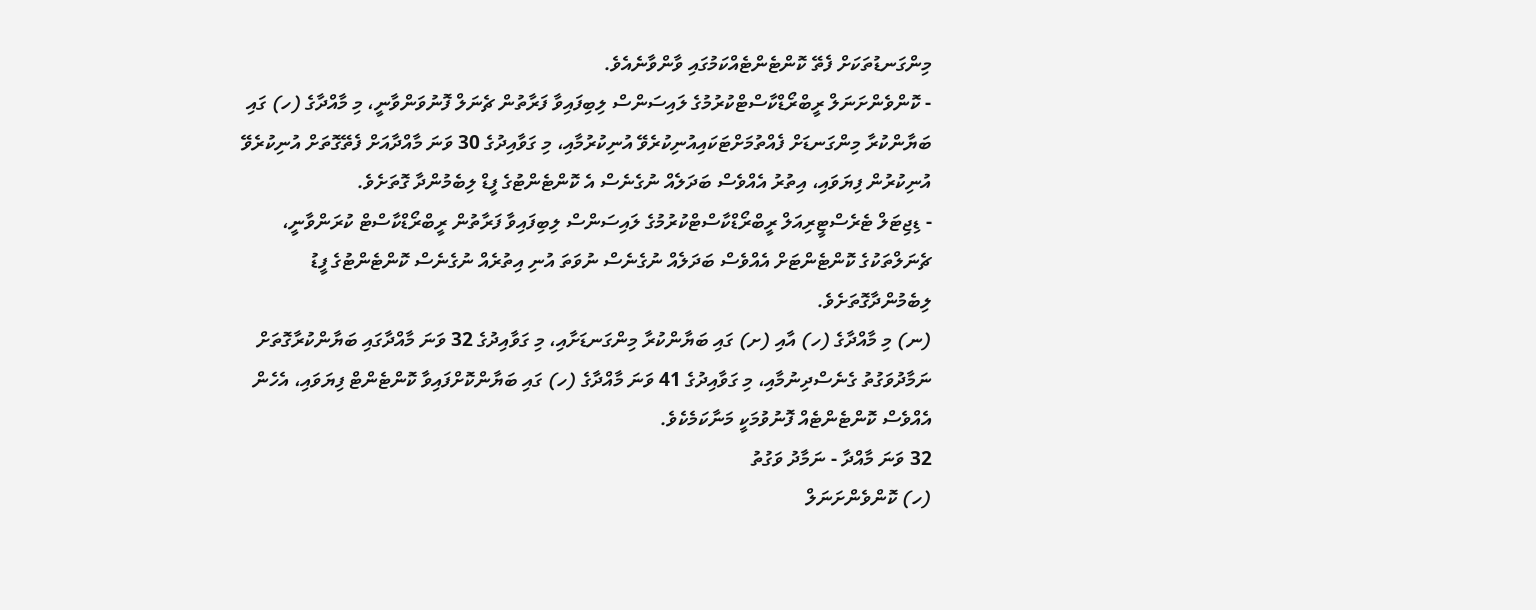މިންގަނޑުތަކަށް ފެތޭ ކޮންޓެންޓެއްކަމުގައި ވާންވާނެއެވެ.
- ކޮންވެންށަނަލް ރީބްރޯޑްކާސްޓްކުރުމުގެ ލައިސަންސް ލިބިފައިވާ ފަރާތުން ޗެނަލް ފޮނުވަންވާނީ، މި މާއްދާގެ (ހ) ގައި ބަޔާންކުރާ މިންގަނޑަށް ފެއްތުމަށްޓަކައިއުނިކުރެވޭ އުނިކުރުމާއި، މި ގަވާއިދުގެ 30 ވަނަ މާއްދާއަށް ފެތޭގޮތަށް އުނިކުރެވޭ އުނިކުރުން ފިޔަވައި، އިތުރު އެއްވެސް ބަދަލެއް ނުގެނެސް އެ ކޮންޓެންޓުގެ ފީޑް ލިބެމުންދާ ގޮތަށެވެ.
- ޑިޖިޓަލް ޓެރެސްޓީރިއަލް ރީބްރޯޑްކާސްޓްކުރުމުގެ ލައިސަންސް ލިބިފައިވާ ފަރާތުން ރީބްރޯޑްކާސްޓް ކުރަންވާނީ، ޗެނަލްތަކުގެ ކޮންޓެންޓަށް އެއްވެސް ބަދަލެއް ނުގެނެސް ނުވަތަ އުނި އިތުރެއް ނުގެނެސް ކޮންޓެންޓުގެ ފީޑު ލިބެމުންދާގޮތަށެވެ.
(ނ) މި މާއްދާގެ (ހ) އާއި (ށ) ގައި ބަޔާންކުރާ މިންގަނޑަށާއި، މި ގަވާއިދުގެ 32 ވަނަ މާއްދާގައި ބަޔާންކުރާގޮތަށް ނަމާދުވަގުތު ގެނެސްދިނުމާއި، މި ގަވާއިދުގެ 41 ވަނަ މާއްދާގެ (ހ) ގައި ބަޔާންކޮށްފައިވާ ކޮންޓެންޓް ފިޔަވައި، އެހެން އެއްވެސް ކޮންޓެންޓެއް ފޮނުވުމަކީ މަނާކަމެކެވެ.
32 ވަނަ މާއްދާ - ނަމާދު ވަގުތު
(ހ) ކޮންވެންށަނަލް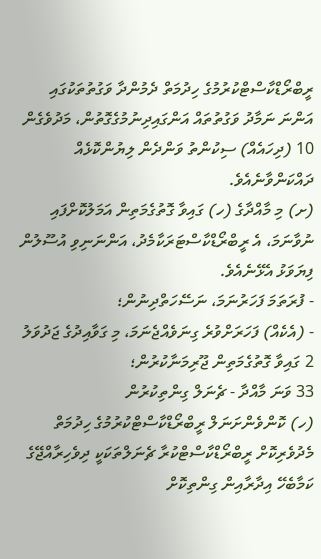ރީބްރޯޑްކާސްޓްކުރުމުގެ ހިދުމަތް ދެމުންދާ ވަގުތުތަކުގައި އަންނަ ނަމާދު ވަގުތުތައް އަންގައިދިނުމުގެގޮތުން، މަދުވެގެން 10 (ދިހައެއް) ސިކުންތު ވަންދެން ލިޔުންކޮޅެއް ދައްކަންވާނެއެވެ.
(ށ) މި މާއްދާގެ (ހ) ގައިވާ ގޮތުގެމަތިން އަމަލުކޮށްފައި ނުވާނަމަ، އެ ރީބްރޯޑްކާސްޓަރަކާމެދު، އަންނަނިވި އުސޫލުން ފިޔަވަޅު އެޅޭނެއެވެ.
- ފުރަތަމަ ފަހަރުނަމަ، ނަސޭހަތްދިނުން؛
- (އެކެއް) ފަހަރަށްވުރެ ގިނަވެއްޖެނަމަ، މި ގަވާއިދުގެ ޖަދުވަލު 2 ގައިވާ ގޮތުގެމަތިން ޖޫރިމަނާކުރުން؛
33 ވަނަ މާއްދާ - ޗެނަލް ގިންތިކުރުން
(ހ) ކޮންވެންށަނަލް ރީބްރޯޑްކާސްޓްކުރުމުގެ ހިދުމަތް މެދުވެރިކޮށް ރީބްރޯޑްކާސްޓްކުރާ ޗެނަލްތަކަކީ ދިވެހިރާއްޖޭގެ ކަމާބެހޭ އިދާރާއިން ގިންތިކޮށް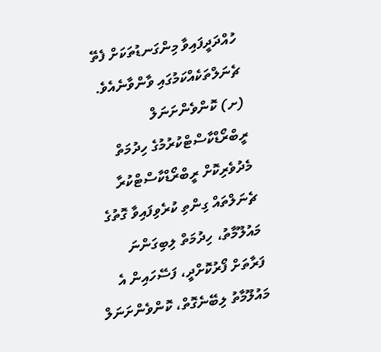ހުއްދަދީފައިވާ މިންގަނޑުތަކަށް ފެތޭ ޗެނަލްތަކެއްކަމުގައި ވާންވާނެއެވެ.
(ށ) ކޮންވެންށަނަލް ރީބްރޯޑްކާސްޓްކުރުމުގެ ހިދުމަތް މެދުވެރިކޮށް ރީބްރޯޑްކާސްޓްކުރާ ޗެނަލްތައް ގިންތި ކުރެވިފައިވާ ގޮތުގެ މައުލޫމާތު، ހިދުމަތް ލިބިގަންނަ ފަރާތަށް ފޯރުކޮށްދީ، ފަސޭހައިން އެ މައުލޫމާތު ލިބޭނެގޮތް، ކޮންވެންށަނަލް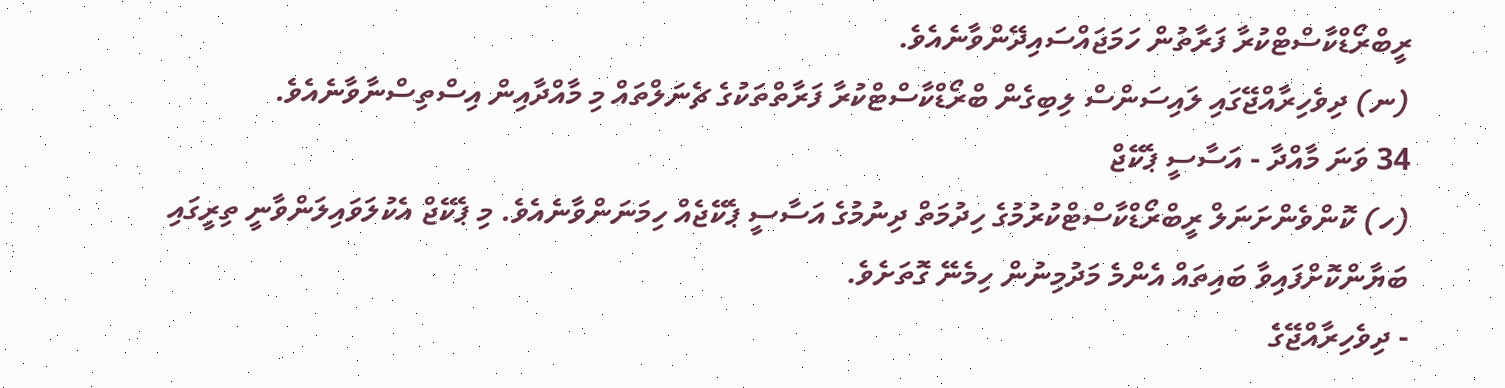ރީބްރޯޑްކާސްޓްކުރާ ފަރާތުން ހަމަޖައްސައިދޭންވާނެއެވެ.
(ނ) ދިވެހިރާއްޖޭގައި ލައިސަންސް ލިބިގެން ބްރޯޑްކާސްޓްކުރާ ފަރާތްތަކުގެ ޗެނަލްތައް މި މާއްދާއިން އިސްތިސްނާވާނެއެވެ.
34 ވަނަ މާއްދާ - އަސާސީ ޕެކޭޖް
(ހ) ކޮންވެންށަނަލް ރީބްރޯޑްކާސްޓްކުރުމުގެ ހިދުމަތް ދިނުމުގެ އަސާސީ ޕެކޭޖެއް ހިމަނަންވާނެއެވެ. މި ޕެކޭޖް އެކުލަވައިލަންވާނީ ތިރީގައި ބަޔާންކޮށްފައިވާ ބައިތައް އެންމެ މަދުމިނުން ހިމެނޭ ގޮތަށެވެ.
- ދިވެހިރާއްޖޭގެ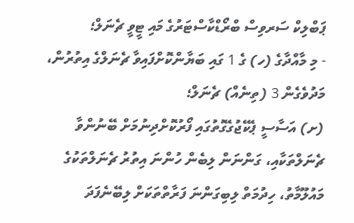ޕަބްލިކް ސަރވިސް ބްރޯޑްކާސްޓަރުގެ މައި ޓީވީ ޗެނަލް؛
- މި މާއްދާގެ (ހ) ގެ 1 ގައި ބަޔާންކޮށްފައިވާ ޗެނަލްގެ އިތުރުން، މަދުވެގެން 3 (ތިނެއް) ޗެނަލް؛
(ށ) އަސާސީ ޕެކޭޖުގެގޮތުގައި ފޯރުކޮށްދިނުމަށް ބޭނުންވާ ޗެނަލްތަކާއި، ގަންނަން ލިބެން ހުންނަ އިތުރު ޗެނަލްތަކުގެ މައުލޫމާތު، ހިދުމަތް ލިބިގަންނަ ފަރާތްތަކަށް ލިބޭނެފަދަ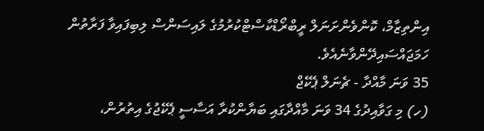އިންތިޒާމް، ކޮންވެންށަނަލް ރީބްރޯޑްކާސްޓްކުރުމުގެ ލައިސަންސް ލިބިފައިވާ ފަރާތުން ހަމަޖައްސައިދޭންވާނެއެވެ.
35 ވަނަ މާއްދާ - ޗެނަލް ޕެކޭޖް
(ހ) މި ގަވާއިދުގެ 34 ވަނަ މާއްދާގައި ބަޔާންކުރާ އަސާސީ ޕެކޭޖުގެ އިތުރުން،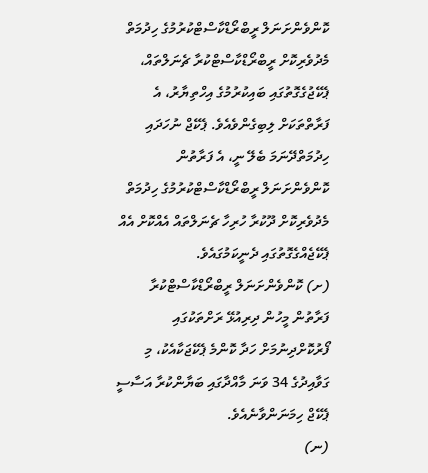ކޮންވެންށަނަލް ރީބްރޯޑްކާސްޓްކުރުމުގެ ހިދުމަތް މެދުވެރިކޮށް ރީބްރޯޑްކާސްޓްކުރާ ޗެނަލްތައް، ޕެކޭޖުގެގޮތުގައި ބައިކުރުމުގެ އިހްތިޔާރު، އެ ފަރާތްތަކަށް ލިބިގެންވެއެވެ. ޕެކޭޖް ނުހަދައި ހިދުމަތްދޭނަމަ ބެލޭ ނީ، އެ ފަރާތުން ކޮންވެންށަނަލް ރީބްރޯޑްކާސްޓްކުރުމުގެ ހިދުމަތް މެދުވެރިކޮށް ދޫކުރާ ހުރިހާ ޗެނަލްތައް އެއްކޮށް އެއް ޕެކޭޖެއްގެގޮތުގައި ދެނީކަމުގައެވެ.
(ށ) ކޮންވެންށަނަލް ރީބްރޯޑްކާސްޓްކުރާ ފަރާތުން މީހުން ދިރިއުޅޭ ރަށްތަކުގައި ފޯރުކޮށްދިނުމަށް ހަދާ ކޮންމެ ޕެކޭޖަކާއެކު، މި ގަވާއިދުގެ 34 ވަނަ މާއްދާގައި ބަޔާންކުރާ އަސާސީ ޕެކޭޖް ހިމަނަންވާނެއެވެ.
(ނ)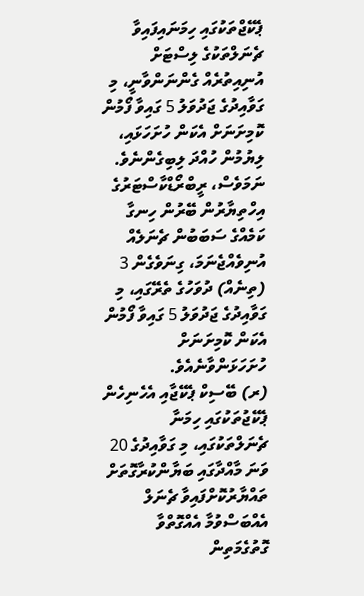ޕެކޭޖްތަކުގައި ހިމަނައިފައިވާ ޗެނަލްތަކުގެ ލިސްޓަށް އުނިއިތުރެއް ގެންނަންވާނީ، މި ގަވާއިދުގެ ޖަދުވަލު 5 ގައިވާ ފޯމުން ކޮމިށަނަށް އެކަން ހުށަހަޅައި، ލިޔުމުން ހުއްދަ ލިބިގެންނެވެ. ނަމަވެސް، ރީބްރޯޑްކާސްޓަރުގެ އިހްތިޔާރުން ބޭރުން ހިނގާ ކަމެއްގެ ސަބަބުން ޗެނަލެއް އުނިވެއްޖެނަމަ، ގިނަވެގެން 3 (ތިނެއް) ދުވަހުގެ ތެރޭގައި، މި ގަވާއިދުގެ ޖަދުވަލު 5 ގައިވާ ފޯމުން އެކަން ކޮމިށަނަށް ހުށަހަޅަންވާނެއެވެ.
(ރ) ބޭސިކް ޕެކޭޖާއި އެހެނިހެން ޕެކޭޖުތަކުގައި ހިމަނާ ޗެނަލްތަކުގައި، މި ގަވާއިދުގެ 20 ވަނަ މާއްދާގައި ބަޔާންކުރާގޮތަށް ތައްޔާރުކޮށްފައިވާ ޗެނަލް އެއްބަސްވުމާ އެއްގޮތްވާ ގޮތުގެމަތިން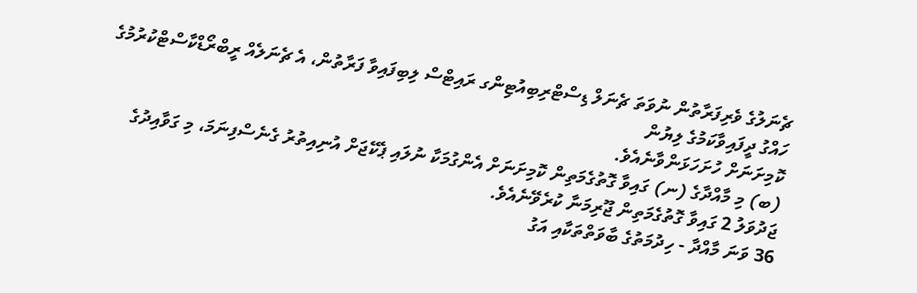ޗެނަލުގެ ވެރިފަރާތުން ނުވަތަ ޗެނަލް ޑިސްޓްރިބިއުޓިންގ ރައިޓްސް ލިބިފައިވާ ފަރާތުން، އެ ޗެނަލެއް ރީބްރޯޑްކާސްޓްކުރުމުގެ ހައްގު ދީފައިވާކަމުގެ ލިޔުން
ކޮމިށަނަށް ހުށަހަޅަންވާނެއެވެ.
(ބ) މި މާއްދާގެ (ނ) ގައިވާ ގޮތުގެމަތިން ކޮމިށަނަށް އެންގުމަކާ ނުލައި ޕެކޭޖަށް އުނިއިތުރު ގެނެސްފިނަމަ، މި ގަވާއިދުގެ ޖަދުވަލު 2 ގައިވާ ގޮތުގެމަތިން ޖޫރިމަނާ ކުރެވޭނެއެވެ.
36 ވަނަ މާއްދާ - ހިދުމަތުގެ ބާވަތްތަކާއި އަގު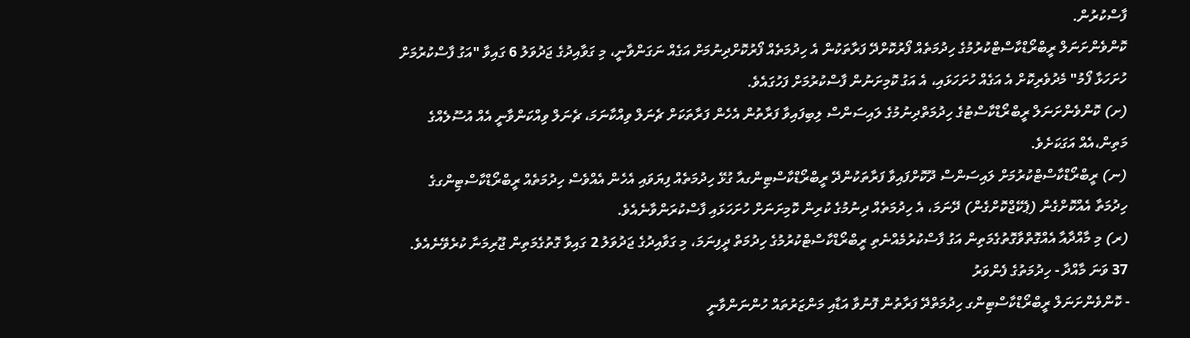ފާސްކުރުން.
ކޮންވެންށަނަލް ރީބްރޯޑްކާސްޓްކުރުމުގެ ހިދުމަތެއް ފޯރުކޮށްދޭ ފަރާތަކުން އެ ހިދުމަތެއް ފޯރުކޮށްދިނުމަށް އަގެއް ނަގަންވާނީ، މި ގަވާއިދުގެ ޖަދުވަލު 6 ގައިވާ "އަގު ފާސްކުރުމަށް ހުށަހަޅާ ފޯމު" މެދުވެރިކޮށް އެ އަގެއް ހުށަހަޅައި، އެ އަގު ކޮމިށަނުން ފާސްކުރުމަށް ފަހުގައެވެ.
(ށ) ކޮންވެންށަނަލް ރީބްރޯޑްކާސްޓުގެ ހިދުމަތްދިނުމުގެ ލައިސަންސް ލިބިފައިވާ ފަރާތުން އެހެން ފަރާތަކަށް ޗެނަލް ވިއްކާނަމަ، ޗެނަލް ވިއްކަންވާނީ އެއް އުސޫލެއްގެ މަތިން،އެއް އަގަކަށެވެ.
(ނ) ރީބްރޯޑްކާސްޓްކުރުމަށް ލައިސަންސް ދޫކޮށްފައިވާ ފަރާތަކުންދޭ ރީބްރޯޑްކާސްޓިންގއާ ގުޅޭ ހިދުމަތެއް ފިޔަވައި އެހެން އެއްވެސް ހިދުމަތެއް ރީބްރޯޑްކާސްޓިންގގެ ހިދުމަތާ އެއްކޮށްގެން (ޕެކޭޖްކޮށްގެން) ދޭނަމަ، އެ ހިދުމަތެއް ދިނުމުގެ ކުރިން ކޮމިށަނަށް ހުށަހަޅައި ފާސްކުރަންވާނެއެވެ.
(ރ) މި މާއްދާއާ އެއްގޮތްވާގޮތުގެމަތިން އަގު ފާސްކުރުމެއްނެތި ރީބްރޯޑްކާސްޓްކުރުމުގެ ހިދުމަތް ދީފިނަމަ، މި ގަވާއިދުގެ ޖަދުވަލު 2 ގައިވާ ގޮތުގެމަތިން ޖޫރިމަނާ ކުރެވޭނެއެވެ.
37 ވަނަ މާއްދާ - ހިދުމަތުގެ ފެންވަރު
- ކޮންވެންށަނަލް ރީބްރޯޑްކާސްޓިންގ ހިދުމަތްދޭ ފަރާތުން ފޮނުވާ އަޑާއި މަންޒަރުތައް ހުންނަންވާނީ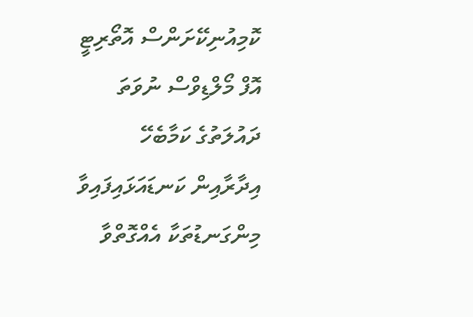ކޮމިއުނިކޭށަންސް އޮތޯރިޓީ އޮފް މޯލްޑިވްސް ނުވަތަ ދައުލަތުގެ ކަމާބެހޭ އިދާރާއިން ކަނޑައަޅައިފައިވާ މިންގަނޑުތަކާ އެއްގޮތްވާ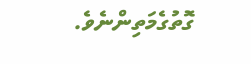ގޮތުގެމަތިންނެވެ.